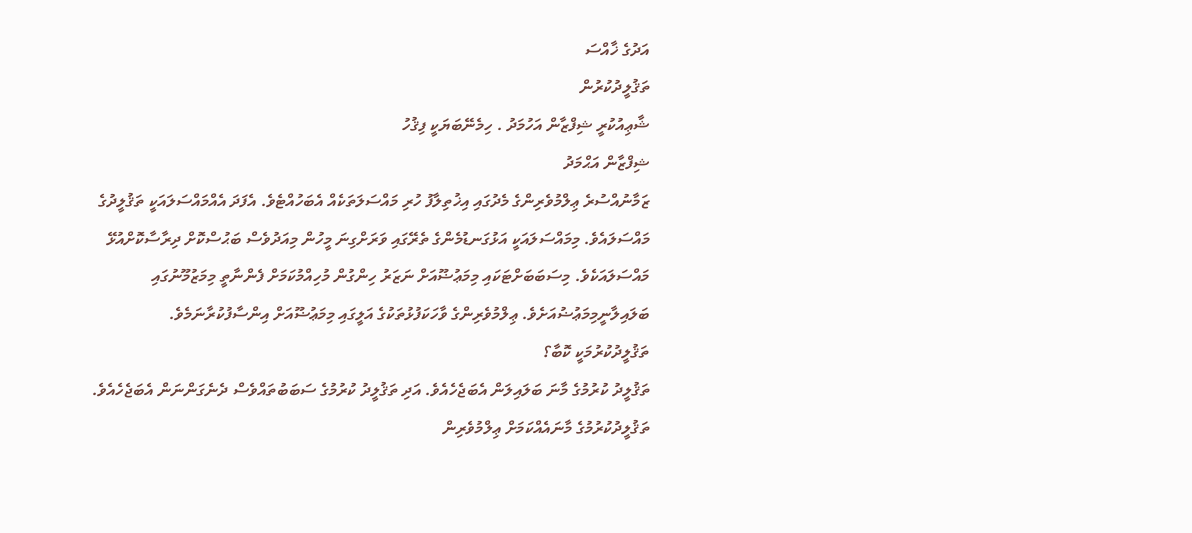އަދުގެ ޚާއްސަ
ތަޤުލީދުކުރުން
ޝާޢިއުކުރީ ޝިފްޒާން އަހުމަދު . ހިމެނޭބަޔަކީ ފިޤުހު
ޝިފްޒާން އަޙްމަދު
ޒަމާނުއްސުރެ ޢިލްމުވެރިންގެ މެދުގައި އިޚުތިލާފު ހުރި މައްސަލަތަކެއް އެބަހުއްޓެވެ. އެފަދަ އެއްމައްސަލައަކީ ތަޤުލީދުގެ މައްސަލައެވެ. މިމައްސަލައަކީ އަޅުގަނޑުމެންގެ ތެރޭގައި ވަރަށްގިނަ މީހުން މިއަދުވެސް ބަޙުސްކޮށް ދިރާސާކޮށްއުޅޭ މައްސަލައަކެވެ. މިސަބަބަށްޓަކައި މިމަޢުޟޫއަށް ނަޒަރު ހިންގުން މުހިއްމުކަމަށް ފެންނާތީ މިމަޒުމޫނުގައި ބަލައިލާނީމިމަޢުޟުއަށެވެ. ޢިލްމުވެރިންގެ ވާހަކަފުޅުތަކުގެ އަލީގައި މިމަޢުޟޫއަށް އިންސާފުކުރާނަމެވެ.
ތަޤުލީދުކުރުމަކީ ކޮބާ؟
ތަޤުލީދު ކުރުމުގެ މާނަ ބަލައިލަން އެބަޖެހެއެވެ. އަދި ތަޤުލީދު ކުރުމުގެ ސަބަބުތައްވެސް ދެނެގަންނަން އެބަޖެހެއެވެ. ތަޤުލީދުކުރުމުގެ މާނައެއްކަމަށް ޢިލްމުވެރިން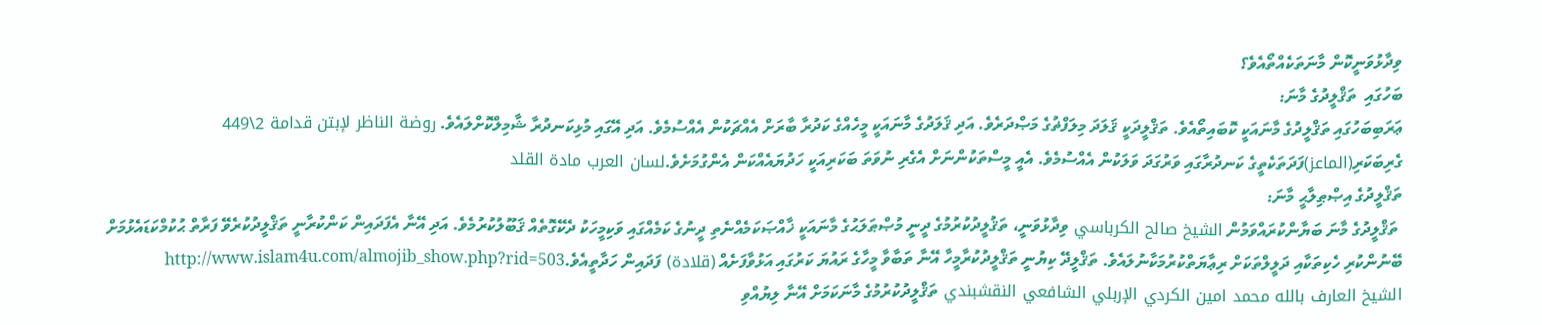ވިދާޅުވަނީކޮން މާނަތަކެއްތޯއެވެ؟
ބަހުގައި  ތަޤްލީދުގެ މާނަ:
ޢަރަބިބަހުގައި ތަޤްލީދުގެ މާނައަކީ ކޮބައިތޯއެވެ. ތަޤްލީދަކީ ޤަލަދަ މިލަފްޡުގެ މަޞްދަރެވެ. އަދި ޤަލަދުގެ މާނައަކީ މީހެއްގެ ކަދުރާ ބާރަށް އެއްޗަކުން އެއްސުމެވެ. އަދި އޭގައި މުޅިކަނދުރާ ޝާމިލްކޮށްލައެވެ. روضة الناظر لإبتن قدامة 2\449
ގެރިބަކަރި(الماعز)ފަދަތަކެތީގެ ކަނދުރާގައި ވަރުގަދަ ވަލަކުން އެއްސުމެވެ. އެއީ މީސްތަކުންނަށް އެގެރި ނުވަތަ ބަކަރިއަކީ ހަދުޔައެއްކަން އެންގުމަށެވެ.لسان العرب مادة القلد
ތަޤްލީދުގެ އިޞްޠިލާޙީ މާނަ:
 ތަޤްލީދުގެ މާނަ ބަޔާންކުރައްވަމުން الشيخ صالح الكرباسي ވިދާޅުވަނީ، ތަޤުލީދުކުރުމުގެ ދީނީ މުޞްޠަލަޙުގެ މާނައަކީ ޚާއްޞަކަމެއްނެތި ދީނުގެ ކަމެއްގައި ވަކިމީހަކު ދެކޭގޮތެއް ޤަބޫލުކުރުމެވެ. އަދި އޭނާ އެފަދައިން ކަންކުރާނީ ތަޤްލީދުކުރެވޭ ފަރާތް ޙުކުމްކަޑައެޅުމަށް ބޭނުންކުރި ހެކިތަކާއި ދަލީލްތަކަށް ރިޢާޔަތްކުރުމަކާނުލައެވެ. ތަޤްލީދޭ ކިޔުނީ ތަޤްލީދުކުރާމީހާ އޭނާ ތަބާވާ މީހާގެ ރައުޔަ ކަރުގައި އަޅުވާފަށެއް (قلادة) ފަދައިން ހަދާތީއެވެ.http://www.islam4u.com/almojib_show.php?rid=503
الشيخ العارف بالله محمد امين الكردي الإربلي الشافعي النقشبندي ތަޤްލީދުކުރުމުގެ މާނަކަމަށް އޭނާ ލިޔުއްވި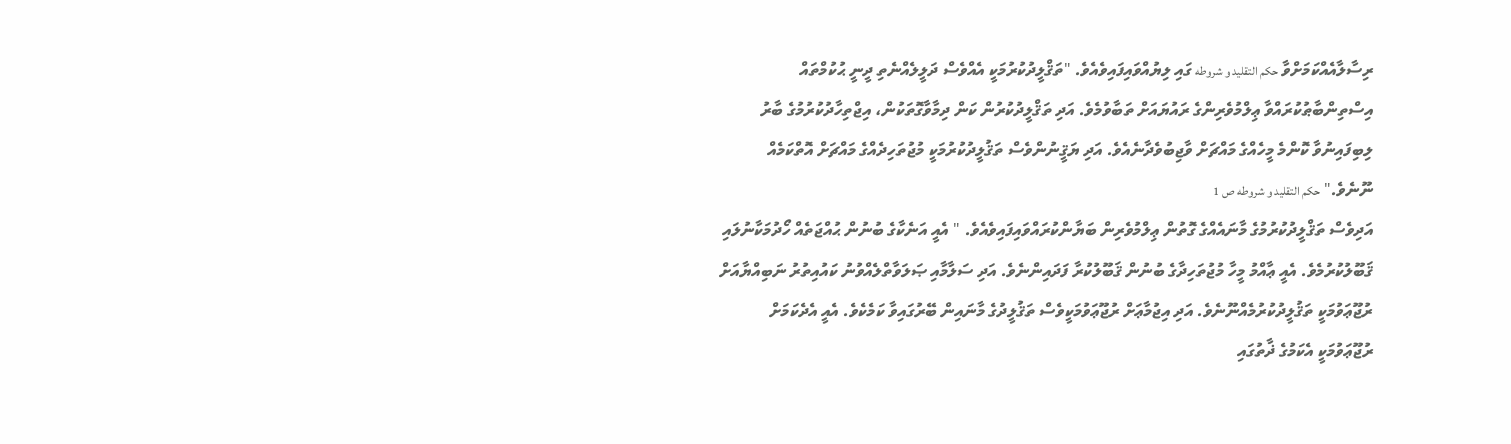ރިސާލާއެއްކަމަށްވާ حكم التقليد و شروطه ގައި ލިޔުއްވައިފައިވެއެވެ. "ތަޤްލީދުކުރުމަކީ އެއްވެސް ދަލީލެއްނެތި ދީނީ ޙުކުމްތައް އިސްތިންބާޠުކުރައްވާ ޢިލްމުވެރިންގެ ރައުޔައަށް ތަބާވުމެވެ. އަދި ތަޤްލީދުކުރުން ކަން ދިމާވާގޮތަކުން، އިޖްތިހާދުކުރުމުގެ ބާރު ލިބިފައިނުވާ ކޮންމެ މީހެއްގެ މައްޗަށް ވާޖިބުވެދާނެއެވެ. އަދި ޔަޤީނުންވެސް ތަޤުލީދުކުރުމަކީ މުޖުތަހިދެއްގެ މައްޗަށް އޮތްކަމެއް ނޫނެވެ." حكم التقليد و شروطه ص 1
އަދިވެސް ތަޤްލީދުކުރުމުގެ މާނައެއްގެ ގޮތުން ޢިލްމުވެރިން ބަޔާންކުރައްވައިފައިވެއެވެ. " އެއީ އަނެކާގެ ބުނުން ޙުއްޖަތެއް ހޯދުމަކާނުލައި ޤަބޫލުކުރުމެވެ. އެއީ ޢާއްމު މީހާ މުޖުތަހިދާގެ ބުނުން ޤަބޫލުކުރާ ފަދައިންނެވެ. އަދި ސަލާމާއި ޞަލަވާތްލެއްވުނު ކައުއިތުރު ނަބިއްޔާއަށް ރުޖޫޢަވުމަކީ ތަޤުލީދުކުރުމެއްނޫނެވެ. އަދި އިޖުމާޢަށް ރުޖޫޢަވުމަކީވެސް ތަޤުލީދުގެ މާނައިން ބޭރުގައިވާ ކަމެކެވެ. އެއީ އެދެކަމަށް ރުޖޫޢަވުމަކީ އެކަމުގެ ޛާތުގައި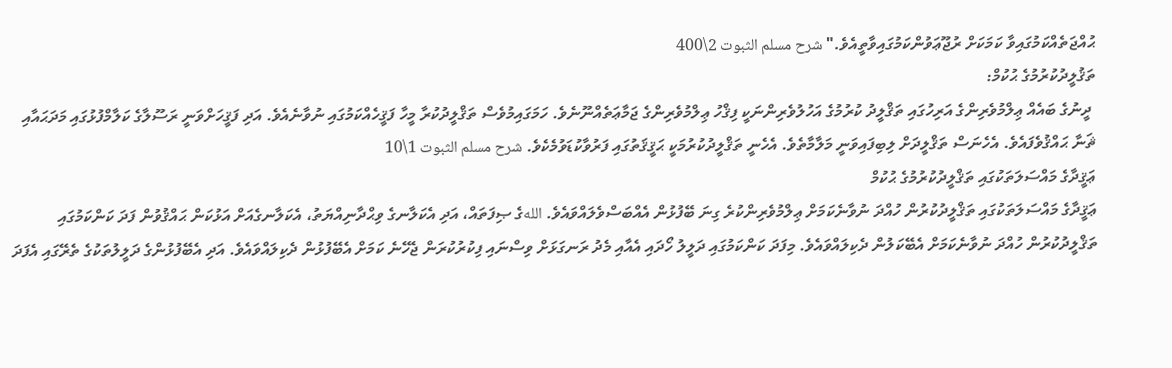ޙުއްޖަތެއްކަމުގައިވާ ކަމަކަށް ރުޖޫޢަވުންކަމުގައިވާތީއެވެ." شرح مسلم الثبوت 2\400
ތަޤުލީދުކުރުމުގެ ޙުކުމް:
 ދީނުގެ ބައެއް ޢިލްމުވެރިންގެ އަރިހުގައި ތަޤްލީދު ކުރުމުގެ އަހުލުވެރިންނަކީ ފިޤްހު ޢިލްމުވެރިންގެ ޖަމާޢަތެއްނޫނެވެ. ހަމަގައިމުވެސް ތަޤްލީދުކުރާ މީހާ ފަޤީހެއްކަމުގައި ނުވާނެއެވެ. އަދި ފަޤީހަށްވަނީ ރަސޫލާގެ ކަލާމްފުޅުގައި މަދަޙައާއި ޘަނާ ޙައްޤުވެފައެވެ. އެހެނަސް ތަޤްލީދަށް ލިބިފައިވަނީ މަލާމާތެވެ. އެހެނީ ތަޤްލީދުކުރުމަކީ ޙަޤީޤަތުގައި ފަރުވާކުޑަވުމެކެވެ. شرح مسلم الثبوت 1\10
ޢަޤީދާގެ މައްސަލަތަކުގައި ތަޤްލީދުކުރުމުގެ ޙުކުމް
ޢަޤީދާގެ މައްސަލަތަކުގައި ތަޤްލީދުކުރުން ހުއްދަ ނުވާނެކަމަށް ޢިލްމުވެރިންކުރެ ގިނަ ބޭފުޅުން އެއްބަސްވެލައްވައެވެ. اللهގެ ޞިފަތައް، އަދި އެކަލާނގެ ވިޙްދާނިއްޔަތު، އެކަލާނގެއަށް އަޅުކަން ޙައްޤުވުން ފަދަ ކަންކަމުގައި ތަޤްލީދުކުރުން ހުއްދަ ނުވާނެކަމަށް އެބޭކަލުން ދެކިލައްވައެވެ. މިފަދަ ކަންކަމުގައި ދަލީލު ހޯދައި އެއާއި މެދު ރަނގަޅަށް ވިސްނައި ފިކުރުކުރަން ޖެހޭނެ ކަމަށް އެބޭފުޅުން ދެކިލައްވައެވެ. އަދި އެބޭފުޅުންގެ ދަލީލުތަކުގެ ތެރޭގައި އެފަދަ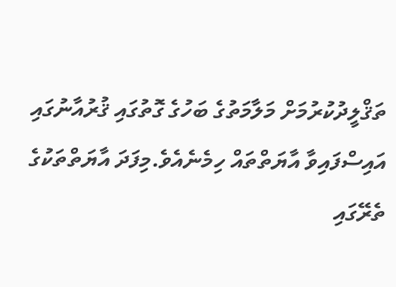ތަޤްލީދުކުރުމަށް މަލާމަތުގެ ބަހުގެ ގޮތުގައި ޤުރުއާނުގައި އައިސްފައިވާ އާޔަތްތައް ހިމެނެއެވެ.މިފަދަ އާޔަތްތަކުގެ ތެރޭގައި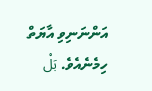އަންނަނިވި އާޔަތް ހިމެނެއެވެ. بَلْ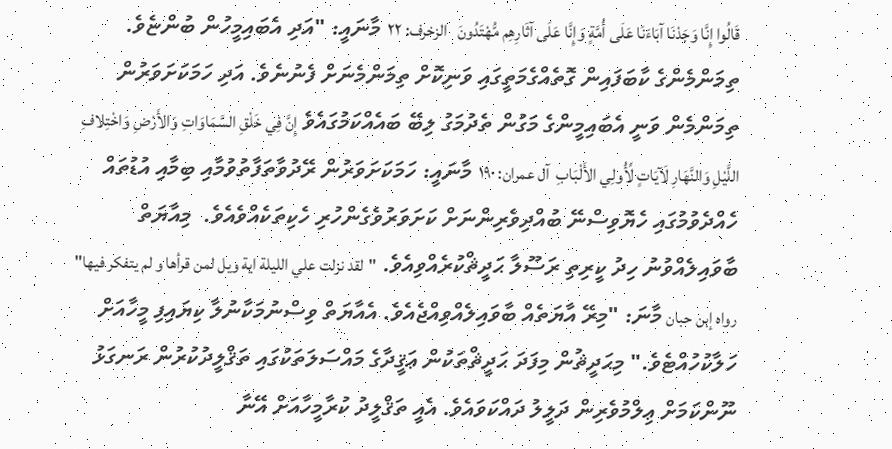قَالُوا إِنَّا وَجَدْنَا آبَاءَنَا عَلَى أُمَّةٍ وَإِنَّا عَلَى آثَارِهِم مُّهْتَدُونَ   الزخرف: ٢٢  މާނައީ: "އަދި އެބައިމީހުން ބުންޏެވެ. ތިމަންމެންގެ ކާބަފައިން ގޮތެއްގެމަތީގައި ވަނިކޮށް ތިމަންމެނަށް ފެނުނެވެ. އަދި ހަމަކަށަވަރުން ތިމަންމެން ވަނީ އެބައިމީންގެ މަގުން ތެދުމަގު ލިބޭ ބައެއްކަމުގައެވެ إِنَّ فِي خَلْقِ السَّمَاوَاتِ وَالأَرْضِ وَاخْتِلافِ اللَّيْلِ وَالنَّهَارِ لَآيَاتٍ لِّأُولِي الأَلْبَابِ  آل عمران: ١٩٠  މާނައީ: ހަމަކަށަވަރުން ރޭދުވާތަފާތުވުމާއި ބިމާއި އުޑުތައް ހެއްދެވުމުގައި ހެޔޮވިސްނޭ ބުއްދިވެރިންނަށް ކަށަވަރުވެގެންހުރި ހެކިތަކެއްވެއެވެ.  މިއާޔަތް ބާވައިލެއްވުނު ހިދު ކީރިތި ރަސޫލާ ޙަދީޘްކުރެއްވިއެވެ. "لقد نزلت علي الليلة اية ويل لمن قرأها و لم يتفكر فيها"  رواه إبن حبان މާނަ: "މިރޭ އާޔަތެއް ބާވައިލެއްވިއްޖެއެވެ. އެއާޔަތް ވިސްނުމަކާނުލާ ކިޔައިފި މީހާއަށް ހަލާކުހުއްޓެވެ." މިޙަދީޘުން މިފަދަ ޙަދީޘްތަކުން ޢަޤީދާގެ މައްސަލަތަކުގައި ތަޤްލީދުކުރުން ރަނގަޅު ނޫންކަމަށް ޢިލްމުވެރިން ދަލީލު ދައްކަވައެވެ. އެއީ ތަޤްލީދު ކުރާމީހާއަށް އޭނާ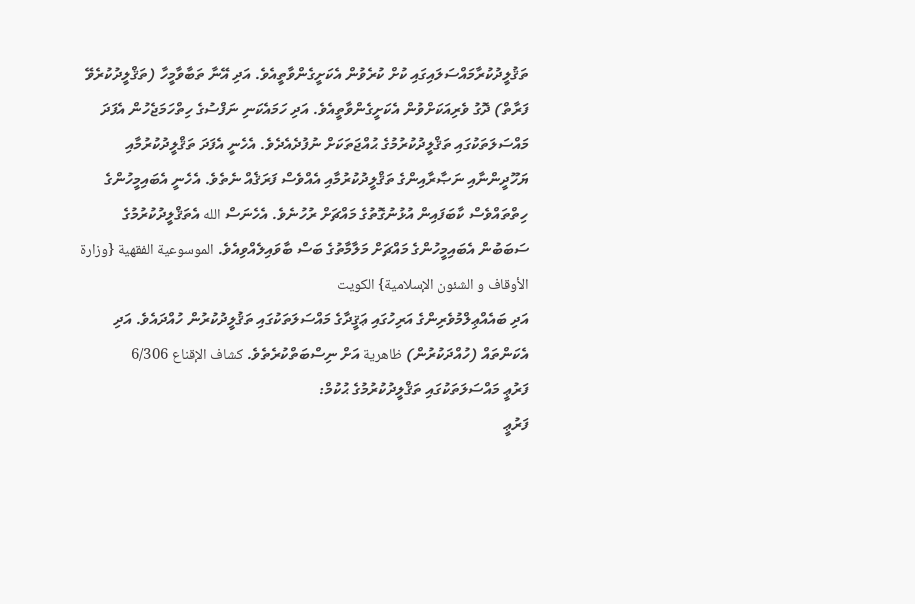ތަޤުލީދުކުރާމައްސަލައިގައި ކުށް ކުރެވުން އެކަށީގެންވާތީއެވެ. އަދި އޭނާ ތަބާވާމީހާ (ތަޤްލީދުކުރެވޭ ފަރާތް) ދޮގު ވެރިއަކަށްވުން އެކަށީގެންވާތީއެވެ. އަދި ހަމައެކަނި ނަފްސުގެ ހިތްހަމަޖެހުން އެފަދަ މައްސަލަތަކުގައި ތަޤްލީދުކުރުމުގެ ޙުއްޖަތަކަށް ނުފުދެއެދެވެ. އެހެނީ އެފަދަ ތަޤްލީދުކުރުމާއި ޔަހޫދީންނާއި ނަޞާރާއިންގެ ތަޤްލީދުކުރުމާއި އެއްވެސް ފަރަޤެއް ނެތެވެ. އެހެނީ އެބައިމީހުންގެ ހިތްތައްވެސް ކާބަފައިން އުޅުނުގޮތުގެ މައްޗަށް ރުހުނެވެ. އެހެނަސް الله އެތަޤްލީދުކުރުމުގެ ސަބަބުން އެބައިމީހުންގެ މައްޗަށް މަލާމާތުގެ ބަސް ބާވައިލެއްވިއެވެ. الموسوعية الفقهية {وزارة الأوقاف و الشئون الإسلامية} الكويت
އަދި ބައެއްޢިލްމުވެރިންގެ އަރިހުގައި ޢަޤީދާގެ މައްސަލަތަކުގައި ތަޤުލީދުކުރުން ހުއްދައެވެ. އަދި އެކަންތައް (ހުއްދަކުރުން) ظاهرية އަށް ނިސްބަތްކުރެތެވެ. كشاف الإقناع 6/306
ފަރުޢީ މައްސަލަތަކުގައި ތަޤްލީދުކުރުމުގެ ޙުކުމް:
ފަރުޢީ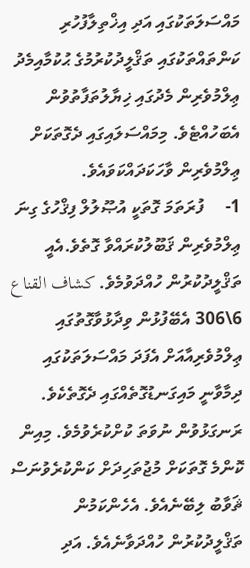މައްސަލަތަކުގައި އަދި އިޚްތިލާފުހުރި ކަންތައްތަކުގައި ތަޤްލީދުކުރުމުގެ ޙުކުމާއިމެދު ޢިލްމުވެރިން މެދުގައި ޚިޔާލުތަފާތުވުން އެބަހުއްޓެވެ. މިމައްސަލައިގައި ދެގޮތަކަށް ޢިލްމުވެރިން ވާހަކަދައްކަވައެވެ.
1-     ފުރަތަމަ ގޮތަކީ އުޞޫލުލް ފިޤްހުގެ ގިނަ ޢިލްމުވެރިން ޤަބޫލުކުރައްވާ ގޮތެވެ.އެއީ ތަޤްލީދުކުރުން ހުއްދަވުމެވެ. كشاف القناع 6\306 އެބޭފުޅުން ވިދާޅުވާގޮތުގައި ޢިލްމުވެރިއާއަށް އެފަދަ މައްސަލަތަކުގައި ދިމާވާނީ މައިގަނޑުގޮތެއްގައި ދެގޮތެކެވެ. ރަނގަޅުވުން ނުވަތަ ކުށްކުރެވުމެވެ. މިއިން ކޮންމެ ގޮތަކަށް މުޖުތަހިދަށް ކަންކުރެވުނަސް ޘަވާބު ލިބޭނެއެވެ. އެހެންކަމުން ތަޤްލީދުކުރުން ހުއްދަވާނެއެވެ. އަދި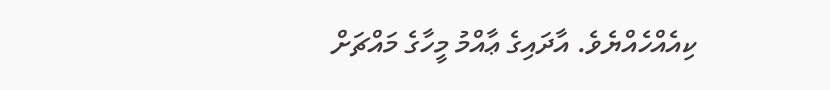ކިއެއްހެއްޔެވެ. އާދައިގެ ޢާއްމު މީހާގެ މައްޗަށް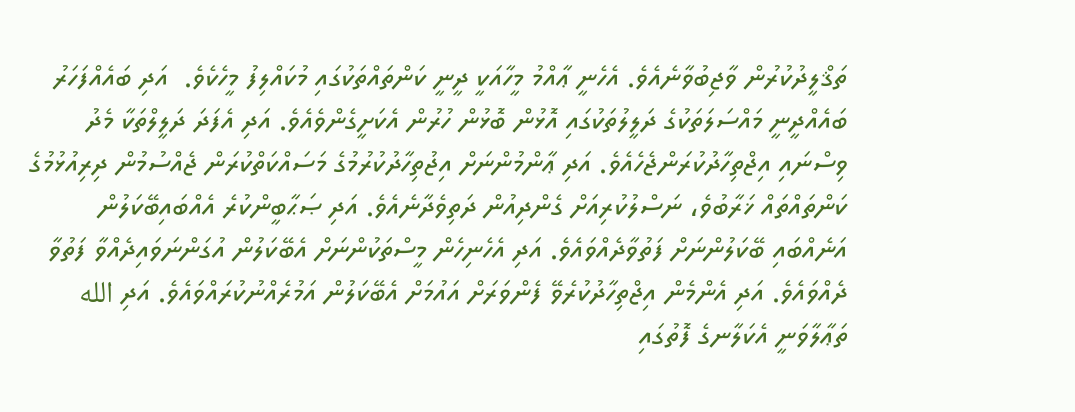ތަޤްލީދުކުރުން ވާޖިބުވާނެއެވެ. އެހެނީ ޢާއްމު މީހާއަކީ ދީނީ ކަންތައްތަކުގައި މުކައްލިފު މީހެކެވެ.  އަދި ބައެއްފަހަރު ބައެއްދީނީ މައްސަލަތަކުގެ ދަލީލުތަކުގައި އޮޅުން ބޮޅުން ހުރުން އެކަށީގެންވެއެވެ. އަދި އެފަދަ ދަލީލްތަކާ މެދު ވިސްނައި އިޖްތިހާދުކުރަންޖެހެއެވެ. އަދި ޢާންމުންނަށް އިޖުތިހާދުކުރުމުގެ މަސައްކަތްކުރަން ޖެއްސުމުން ދިރިއުޅުމުގެ ކަންތައްތައް ޚަރާބުވެ، ނަސްލުކުރިއަށް ގެންދިއުން ދަތިވެދާނެއެވެ. އަދި ޞަޙާބީންކުރެ އެއްބައިބޭކަލުން އަނެއްބައި ބޭކަލުންނަށް ފަތުވާދެއްވައެވެ. އަދި އެހެނިހެން މީސްތަކުންނަށް އެބޭކަލުން އުގަންނަވައިދެއްވާ ފަތުވާ ދެއްވައެވެ. އަދި އެންމެން އިޖްތިހާދުކުރެވޭ ފެންވަރަށް އައުމަށް އެބޭކަލުން އަމުރެއްނުކުރައްވައެވެ. އަދި الله ތަޢާލާވަނީ އެކަލާނގެ ފޮތުގައި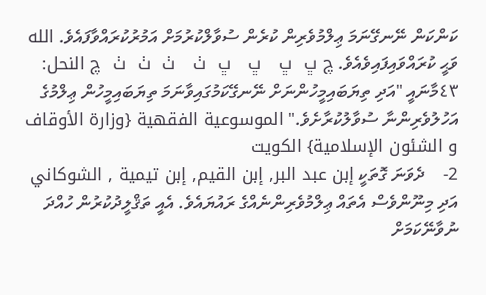ކަންކަން ނޭނގޭނަމަ ޢިލްމުވެރިން ކުރެން ސުވާލްކުރުމަށް އަމުރުކުރައްވާފައެވެ. الله ވަޙީ ކުރައްވައިފައިވެއެވެ. چ ڀ  ڀ   ڀ   ڀ  ٺ   ٺ  ٺ  ٺ  چ النحل: ٤٣މާނައީ "އަދި ތިޔަބައިމީހުންނަށް ނޭނގޭކަމުގައިވާނަމަ ތިޔަބައިމީހުން ޢިލްމުގެ އަހުލުވެރިންނާ ސުވާލުކުރާށެވެ." الموسوعية الفقهية {وزارة الأوقاف و الشئون الإسلامية} الكويت
2-    ދެވަނަ ގޮތަކީ إبن عبد البر, إبن القيم, إبن تيمية , الشوكاني އަދި މިނޫންވެސް އެތައް ޢިލްމުވެރިންނެއްގެ ރައުޔައެވެ. އެއީ ތަޤްލީދުކުރުން ހުއްދަ ނުވާނޭކަމަށް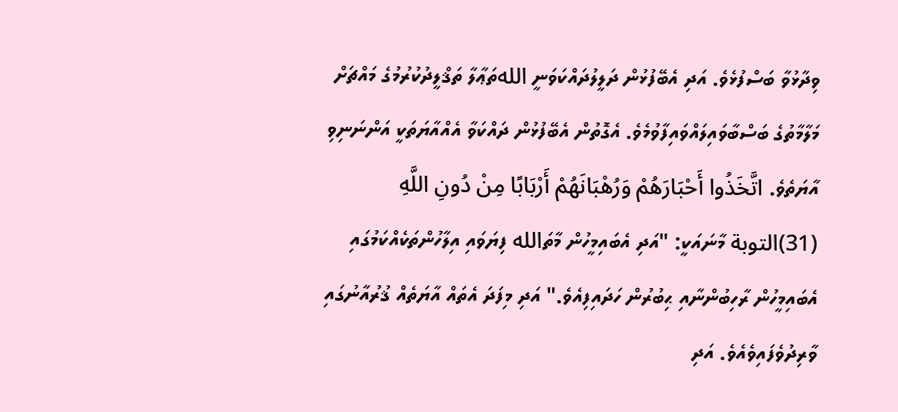ވިދާޅުވާ ބަސްފުޅެވެ. އަދި އެބޭފުޅުން ދަލީލުދައްކަވަނީ اللهތަޢާލާ ތަޤްލީދުކުރުމުގެ މައްޗަށް މަލާމާތުގެ ބަސްބާވައިލައްވައިފާވުމެވެ. އެގޮތުން އެބޭފުޅުން ދައްކަވާ އެއްއާޔަތަކީ އަންނަނިވި އާޔަތެވެ. اتَّخَذُوا أَحْبَارَهُمْ وَرُهْبَانَهُمْ أَرْبَابًا مِنْ دُونِ اللَّهِ (31)التوبة މާނައަކީ: "އަދި އެބައިމީހުން މާތަالله ފިޔަވައި އިލާހުންތަކެއްކަމުގައި އެބައިމީހުން ރާހިބުންނާއި ޙިބުރުން ހަދައިފިއެވެ." އަދި މިފަދަ އެތައް އާޔަތެއް ޤުރުއާނުގައި ވާރިދުވެފައިވެއެވެ. އަދި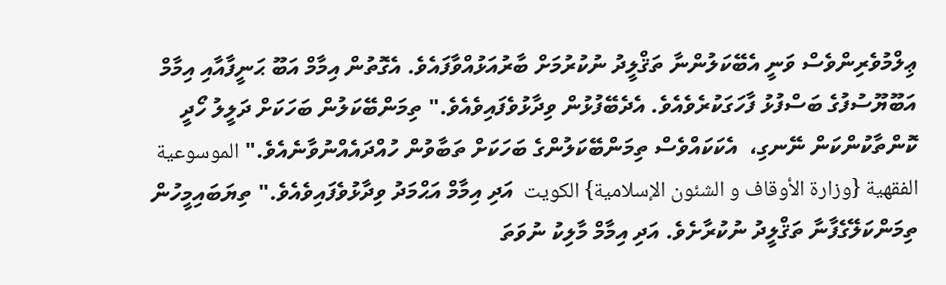ޢިލްމުވެރިންވެސް ވަނީ އެބޭކަލުންނާ ތަޤްލީދު ނުކުރުމަށް ބާރުއަޅުއްވާފައެވެ. އެގޮތުން އިމާމް އަބޫ ޙަނީފާއާއި އިމާމް އަބޫޔޫސުފުގެ ބަސްފުޅު ފާހަގަކުރެވެއެވެ. އެދެބޭފުޅުން ވިދާޅުވެފައިވެއެވެ." ތިމަންބޭކަލުން ބަހަކަށް ދަލީލު ހޯދީ ކޮންތާކުންކަން ނޭނގި،  އެކަކައްވެސް ތިމަންބޭކަލުންގެ ބަހަކަށް ތަބާވުން ހުއްދައެއްނުވާނެއެވެ." الموسوعية الفقهية {وزارة الأوقاف و الشئون الإسلامية} الكويت  އަދި އިމާމް އަޙްމަދު ވިދާޅުވެފައިވެއެވެ." ތިޔަބައިމީހުން ތިމަންކަލޭގެފާނާ ތަޤްލީދު ނުކުރާށެވެ. އަދި އިމާމް މާލިކު ނުވަތަ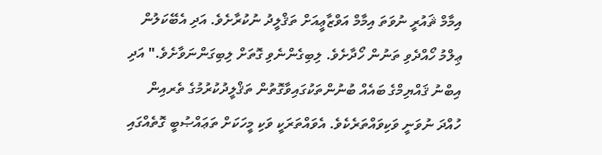އިމާމް ޘައުރީ ނުވަތަ އިމާމް އަވްޒާޢީއަށް ތަޤްލީދު ނުކުރާށެވެ. އަދި އެބޭކަލުން ޢިލްމު ހޯއްދެވި ތަނުން ހޯދާށެވެ. ލިބިގެންނެވި ގޮތަށް ލިބިގަންނަވާށެވެ." އަދި އިބްނު ޤައްޔިމްގެ ބައެއް ބުނުންތަކުގައިވާގޮތުން ތަޤްލީދުކުރުމުގެ ތެރއިން ހުއްދަ ނުވަނީ ވަކިވައްތަރެކެވެ. އެވައްތަރަކީ ވަކި މީހަކަށް ތަޢައްޞުބީ ގޮތެއްގައި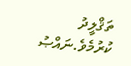ތަޤްލީދު ކުރުމެވެ.ނައްޞު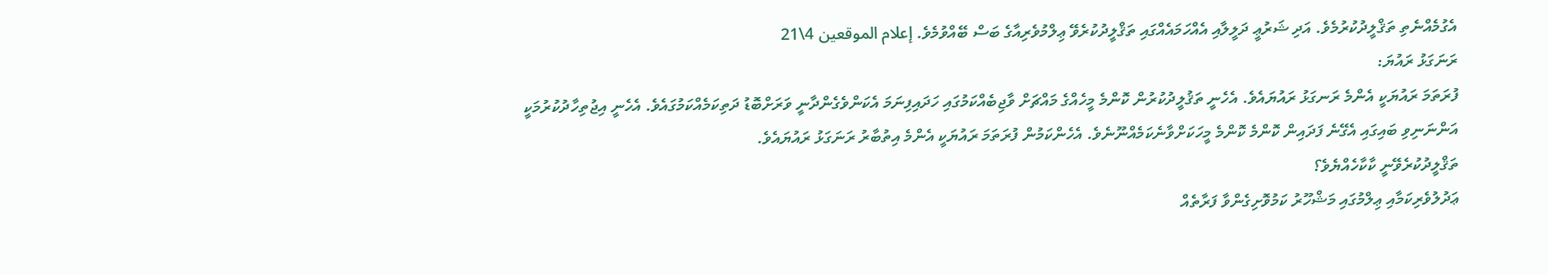އެގުމެއްނެތި ތަޤްލީދުކުރުމެވެ. އަދި ޝަރުޢީ ދަލީލާއި އެއްހަމައެއްގައި ތަޤްލީދުކުރެވޭ ޢިލްމުވެރިއާގެ ބަސް ބޭއްވުމެވެ. إعلام الموقعين 4\21
ރަނަގަޅު ރައުޔަ:
ފުރަތަމަ ރައުޔަކީ އެންމެ ރަނގަޅު ރައުޔައެވެ. އެހެނީ ތަޤުލީދުކުރުން ކޮންމެ މީހެއްގެ މައްޗަށް ވާޖިބެއްކަމުގައި ހަދައިފިނަމަ އެކަންވެގެންދާނީ ވަރަށްބޮޑު ދަތިކަމެއްކަމުގައެވެ. އެހެނީ އިޖުތިހާދުކުރުމަކީ އަންނަނިވި ބައިގައި އެގޭނެ ފަދައިން ކޮންމެ ކޮންމެ މީހަކަށްވާނެކަމެއްނޫނެވެ. އެހެންކަމުން ފުރަތަމަ ރައުޔަކީ އެންމެ އިތުބާރު ރަނަގަޅު ރައުޔައެވެ.
ތަޤްލީދުކުރެވޭނީ ކާކާހެއްޔެވެ؟
ޢަދުލުވެރިކަމާއި ޢިލްމުގައި މަޝްހޫރު ކަމުވޮށިގެންވާ ފަރާތެއް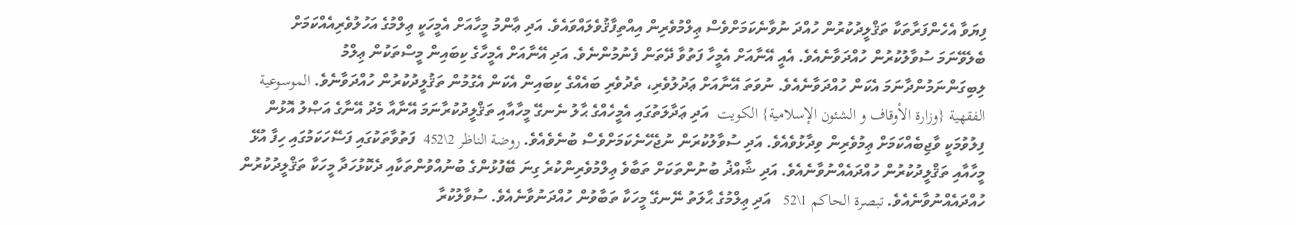ފިޔަވާ އެހެންފަރާތަކާ ތަޤްލީދުކުރުން ހުއްދަ ނުވާނެކަމަށްވެސް ޢިލްމުވެރިން އިއްތިފާޤުވެލައްވައެވެ. އަދި ޢާންމު މީހާއަށް އެމީހަކީ ޢިލްމުގެ އަހުލުވެރިއެއްކަމަށް ބެލެވޭނަމަ ސުވާލުކުރުން ހުއްދަވާނެއެވެ. އެއީ އޭނާއަށް އެމީހާ ފަތުވާ ދޭތަން ފެނުމުންނެވެ. އަދި އޭނާއަށް އެމީހާގެ ކިބައިން މީސްތަކުން ޢިލްމު ލިބިގަންނަމުންދާނަމަ އެކަން ހުއްދަވާނެއެވެ. ނުވަތަ އޭނާއަށް ޢަދުލުވެރި، ތެދުވެރި ބައެއްގެ ކިބައިން އެކަން އެގުމުން ތަޤުލީދުކުރުން ހުއްދަވާނެވެ. الموسوعية الفقهية {وزارة الأوقاف و الشئون الإسلامية} الكويت  އަދި ޢަދާލަތުގައި އެމީހެއްގެ ޙާލު ނެނގޭ މީހާއާއި ތަޤްލީދުކުރާނަމަ އޭނާއާ މެދު އޭނާގެ އަޞްލު އޮޅުން ފިލުވުމަކީ ވާޖިބެއްކަމަށް ޢިމުވެރިން ވިދާޅުވެއެވެ. އަދި ސުވާލުކުރަން ނުޖެހޭނެކަމަށްވެސް ބުނެވެއެވެ. روضة الناظر 2\452  ފަތުވާތަކުގައި ފަސޭހަކަމުގައި ހިފާ އުޅޭ މީހާއާއި ތަޤްލީދުކުރުން ހުއްދައެއްނުވާނެއެވެ. އަދި ޝާއްޛު ބުނުންތަކަށް ތަބާވެ ޢިލްމުވެރިންކުރެ ގިނަ ބޭފުޅުންގެ ބުނުއްވުންތަކާއި ދެކޮޅުހަދާ މީހަކާ ތަޤްލީދުކުރުން ހުއްދައެއްނުވާނެއެވެ. تبصرة الحاكم 1\52   އަދި ޢިލްމުގެ ޙާލަތު ނޭނގޭ މީހަކާ ތަބާވުން ހުއްދަނުވާނެއެވެ. ސުވާލުކުރާ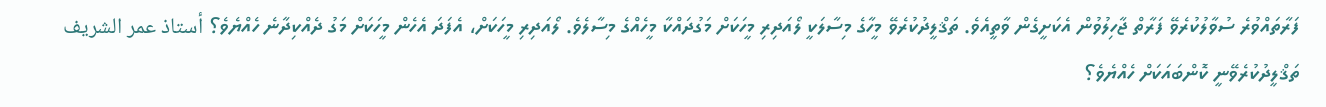ފަރާތައްވުރެ ސުވާލުކުރެވޭ ފަރާތް ޖާހިލުވުން އެކަށީގެން ވާތީއެވެ. ތަޤްލީދުކުރެވޭ މީހާގެ މިސާލަކީ ލޯއަދިރި މީހަކަށް މަގުދައްކާ މީހެއްގެ މިސާލެވެ. ލޯއަދިރި މީހަކަށް، އެފަދަ އެހެން މީހަކަށް މަގު ދެއްކިދާނެ ހެއްޔެވެ؟ أستاذ عمر الشريف
ތަޤްލީދުކުރެވޭނީ ކޮންބައަކަށް ހެއްޔެވެ؟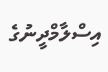އިސްލާމްދީނުގެ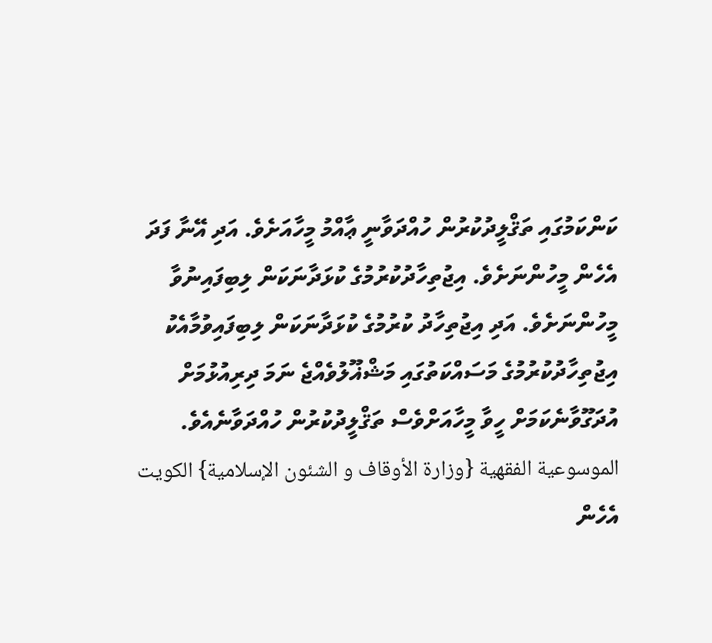ކަންކަމުގައި ތަޤްލީދުކުރުން ހުއްދަވާނީ ޢާއްމު މީހާއަށެވެ. އަދި އޭނާ ފަދަ އެހެން މީހުންނަށެވެ. އިޖުތިހާދުކުރުމުގެ ކުޅަދާނަކަން ލިބިފައިނުވާ މީހުންނަށެވެ. އަދި އިޖުތިހާދު ކުރުމުގެ ކުޅަދާނަކަން ލިބިފައިވުމާއެކު އިޖުތިހާދުކުރުމުގެ މަސައްކަތުގައި މަޝްޣޫލުވެއްޖެ ނަމަ ދިރިއުޅުމަށް އުދަގޫވާނެކަމަށް ހީވާ މީހާއަށްވެސް ތަޤްލީދުކުރުން ހުއްދަވާނެއެވެ. الموسوعية الفقهية {وزارة الأوقاف و الشئون الإسلامية} الكويت
އެހެން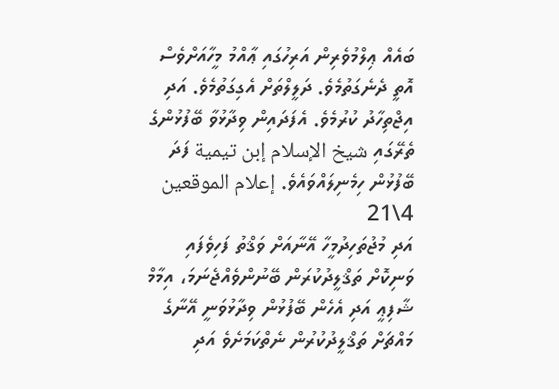ބައެއް ޢިލްމުވެރިން އަރިހުގައި ޢާއްމު މީހާއަށްވެސް އޮތީ ދެނެގަތުމެވެ. ދަލީލްތަށް އެގިގަތުމެވެ. އަދި އިޖްތިހާދު ކުރުމެވެ. އެފަދައިން ވިދާޅުވާ ބޭފުޅުންގެ ތެރޭގައި شيخ الإسلام إبن تيمية ފަދަ ބޭފުޅުން ހިމެނިލައްވައެވެ. إعلام الموقعين 4\21
އަދި މުޖުތަހިދުމީހާ އޭނާއަށް ވަޤްތު ފަހިވެފައި ވަނިކޮށް ތަޤްލީދުކުރަން ބޭނުންވެއްޖެނަމަ، އިމާމް ޝާފިޢީ އަދި އެހެން ބޭފުޅުން ވިދާޅުވަނީ އޭނާގެ މައްޗަށް ތަޤްލީދުކުރުން ނެތްކަމަށެވެ އަދި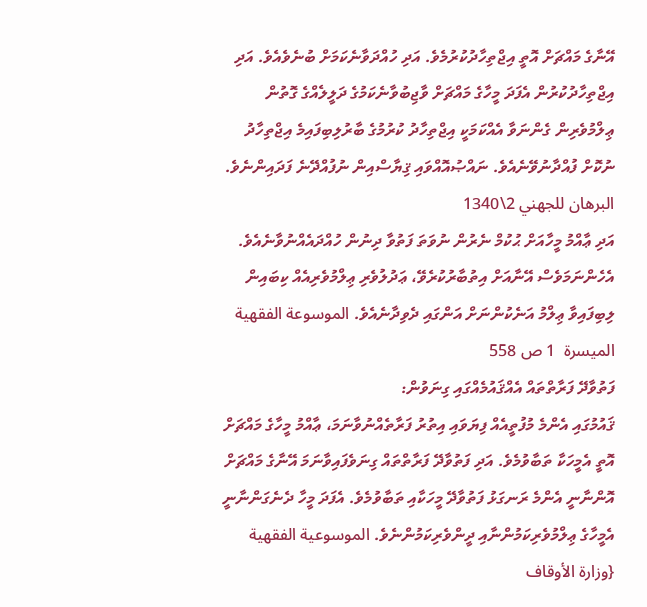އޭނާގެ މައްޗަށް އޮތީ އިޖްތިހާދުކުރުމެވެ. އަދި ހުއްދަވާނެކަމަށް ބުނެވެއެވެ. އަދި އިޖްތިހާދުކުރުން އެފަދަ މީހާގެ މައްޗަށް ވާޖިބުވާނެކަމުގެ ދަލީލެއްގެ ގޮތުން ޢިލްމުވެރިން ގެންނަވާ އެއްކަމަކީ އިޖްތިހާދު ކުރުމުގެ ބާރުލިބިފައިމެ އިޖްތިހާދު ނުކޮށް ފުއްދާނުވޭނެއެވެ. ނައްޞުއޮއްވައި ޤިޔާސްއިން ނުފުއްދޭނެ ފަދައިންނެވެ. البرهان للجهني 2\1340
އަދި ޢާއްމު މީހާއަށް ޙުކުމް ނެރުން ނުވަތަ ފަތުވާ ދިނުން ހުއްދައެއްނުވާނެއެވެ. އެހެންނަމަވެސް އޭނާއަށް އިތުބާރުކުރެވޭ، ޢަދުލުވެރި ޢިލްމުވެރިއެއް ކިބައިން ލިބިފައިވާ ޢިލްމު އަނެކުންނަށް އަންގައި ދެވިދާނެއެވެ. الموسوعة الفقهية الميسرة  1 ص 558
ފަތުވާދޭ ފަރާތްތައް އެއްޤައުމެއްގައި ގިނަވުން:
ޤައުމުގައި އެންމެ މުފުތީއެއް ފިޔަވައި އިތުރު ފަރާތެއްނުވާނަމަ، ޢާއްމު މީހާގެ މައްޗަށް އޮތީ އެމީހަކާ ތަބާވުމެވެ. އަދި ފަތުވާދޭ ފަރާތްތައް ގިނަވެފައިވާނަމަ އޭނާގެ މައްޗަށް އޮންނާނީ އެންމެ ރަނގަޅު ފަތުވާދޭ މީހަކާއި ތަބާވުމެވެ. އެފަދަ މީހާ ދެނެގަންނާނީ އެމީހާގެ ޢިލްމުވެރިކަމުންނާއި ދީންވެރިކަމުންނެވެ. الموسوعية الفقهية {وزارة الأوقاف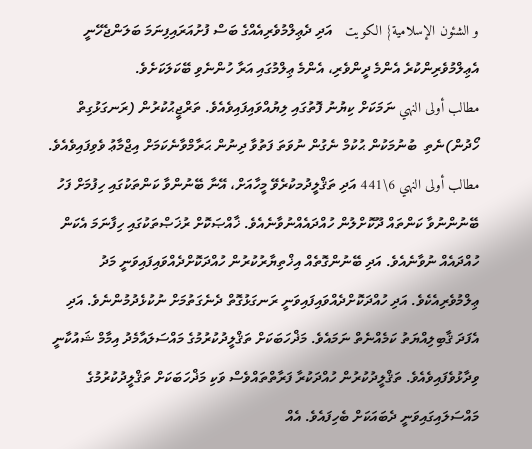و الشئون الإسلامية} الكويت   އަދި ދެޢިލްމުވެރިއެއްގެ ބަސް ފުށުއަރައިފިނަމަ ބަލަންޖެހޭނީ އެޢިލްމުވެރިންކުރެ އެންމެ ދީންވެރި، އެންމެ ޢިލްމުގައި އަރާ ހުންނެވި ބޭކަލަކަށެވެ.
مطالب أولى النهي ނަމަކަށް ކިޔުނު ފޮތުގައި ލިޔުއްވައިފައިވެއެވެ. ތަރްޖީޙުކުރުން (ރަނގަޅުގިތް ހޯދުން)ނެތި  ބުނުމަކުން ޙުކުމް ނެގުން ނުވަތަ ފަތުވާ ދިނުން ޙަރާމްވާނެކަމަށް އިޖްމާޢު ވެވިފައިވެއެވެ. مطالب أولى النهي 6\441 އަދި ތަޤްލީދުމކުރެވޭ މީހާއަށް، އޭނާ ބޭނުންވާ ކަންތަކުގައި ހިފުމަށް ފަހު ބޭނުންނުވާ ކަންތައް ދޫކޮށްލުން ހުއްދައެއްނުވާނެއެވެ. ޚާއްޞަކޮށް ރުޚަޞްތަކުގައި ހިފާނަމަ އެކަން ހުއްދައެއް ނުވާނެއެވެ. އަދި ބޭނުންގޮތެއް އިޚްތިޔާރުކުރުން ހުއްދަކޮށްދެއްވައިފައިވަނީ މަދު ޢިލްމުވެރިއެކެވެ. އަދި ހުއްދަކޮށްދެއްވައިފައިވަނީ ރަނގަޅުގޮތް ދެނެގަތުމަށް ނުކުޅެދުމުންނެވެ. އަދި އެފަދަ ޤާބިލިއްޔަތު ކަމެއްނެތް ނަމައެވެ. މަޛްހަބަކަށް ތަޤްލީދުކުރުމުގެ މައްސަލައާމެދު އިމާމް ޝައުކާނީ ވިދާޅުވެފައިވެއެވެ. ތަޤްލީދުކުރުން ހުއްދަކުރާ ފަރާތްތައްވެސް ވަކި މަޛްހަބަކަށް ތަޤްލީދުކުރުމުގެ މައްސަލައިގައިވަނީ ދެބައަކަށް ބެހިފައެވެ. އެއް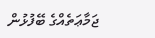ޖަމާޢަތެއްގެ ބޭފުޅުން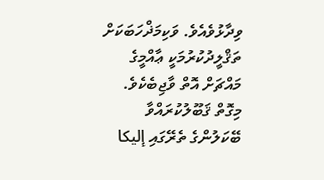ވިދާޅުވެއެވެ. ވަކިމަޛްހަބަކަށް ތަޤްލީދުކުރުމަކީ ޢާއްމީގެ މައްޗަށް އޮތް ވާޖިބެކެވެ. މިގޮތް ޤަބޫލުކުރައްވާ ބޭކަލުންގެ ތެރޭގައި إليكا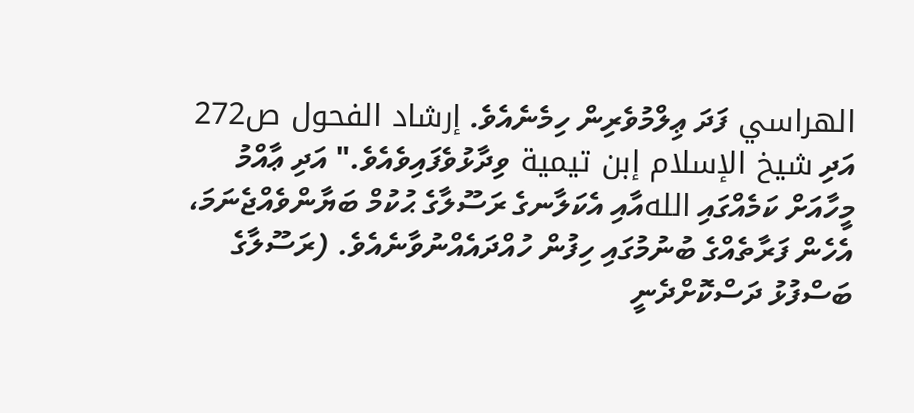الهراسي ފަދަ ޢިލްމުވެރިން ހިމެނެއެވެ. إرشاد الفحول ص272  އަދި شيخ الإسلام إبن تيمية ވިދާޅުވެފައިވެއެވެ." އަދި ޢާއްމު މީހާއަށް ކަމެއްގައި اللهއާއި އެކަލާނގެ ރަސޫލާގެ ޙުކުމް ބަޔާންވެއްޖެނަމަ، އެހެން ފަރާތެއްގެ ބުނުމުގައި ހިފުން ހުއްދައެއްނުވާނެއެވެ. (ރަސޫލާގެ ބަސްފުޅު ދަސްކޮށްދެނީ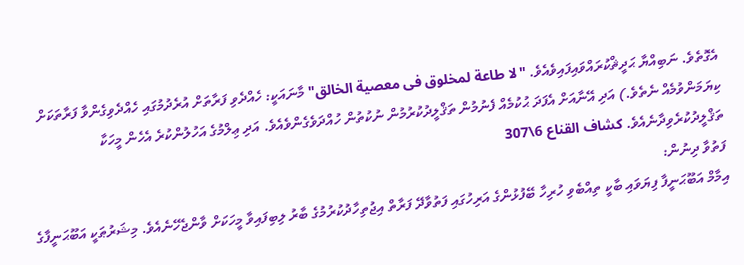އެގޮތެވެ. ނަބިއްޔާ ޙަދީޘްކުރައްވައިފައިވެއެވެ. "لا طاعة لمخلوق فى معصية الخالق" މާނައަކީ: ހެއްދެވި ފަރާތަށް އުރެދުމުގައި ހެއްދެވިގެންވާ ފަރާތަކަށް ކިޔަމަންވުމެއް ނެތެވެ.) އަދި އޭނާއަށް އެފަދަ ޙުކުމެއް ފެނުމުން ތަޤްލީދުކުރުމުން ނުކުތުން ހުއްދަވެގެންވެއެވެ. އަދި ޢިލްމުގެ އަހުލުންކުރެ އެހެން މީހަކާ ތަޤްލީދުކުރެވިދާނެއެވެ. كشاف القناع 6\307
ފަތުވާ ދިނުން:
އިމާމް އަބޫޙަނީފާ ފިޔަވައި ބާކީ ތިއްބެވި ހުރިހާ ބޭފުޅުންގެ އަރިހުގައި ފަތުވާދޭ ފަރާތް އިޖުތިހާދުކުރުމުގެ ބާރު ލިބިފައިވާ މީހަކަށް ވާންޖެހޭނެއެވެ. މިޝަރުޠަކީ އަބޫޙަނީފާގެ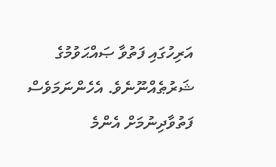އަރިހުގައި ފަތުވާ ޞައްޙަވުމުގެ ޝަރުޠެއްނޫނެވެ. އެހެންނަމަވެސް ފަތުވާދިނުމަށް އެންމެ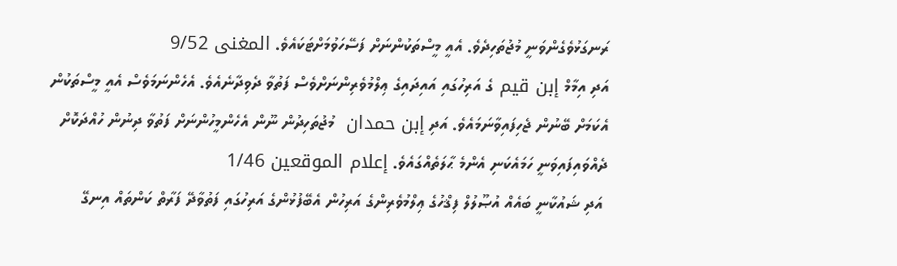ރަނގަޅުވެގެންވަނީ މުޖުތަހިދެވެ. އެއީ މީސްތަކުންނަށް ފަސޭހަވުމަށްޓަކައެވެ. المغنى 9/52
އަދި އިމާމް إبن قيم ގެ އަރިހުގައި އައިދައިގެ ޢިލްމުވެރިންނަށްވެސް ފަތުވާ ދެވިދާނެއެވެ. އެހެންނަމަވެސް އެއީ މީސްތަކުން އެކަމަށް ބޭނުން ޖެހިފައިވާނަމައެވެ. އަދި إبن حمدان  މުޖުތަހިދުން ނޫން އެހެންމީހުންނަށް ފަތުވާ ދިނުން ހުއްދަކޮށް ދެއްވައިފައިވަނީ ހަމައެކަނި އެންމެ ޙާލަތެއްގައެވެ. إعلام الموقعين 1/46
 އަދި ޝައުކާނީ ބައެއް އުޞޫލުލް ފިޤްހުގެ ޢިލްމުވެރިންގެ އަރިހުން އެބޭފުޅުންގެ އަރިހުގައި ފަތުވާދޭ ފަރާތް ކަންތައް އިނގޭ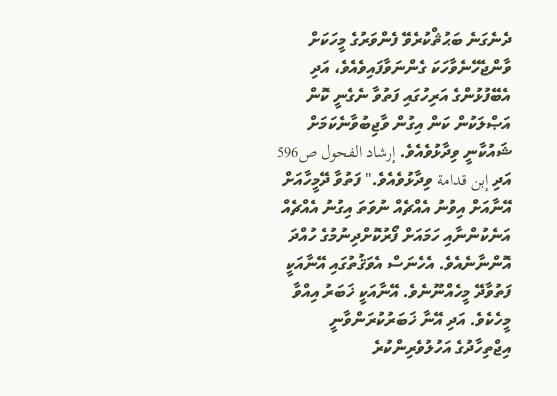ދެނެގަނެ ބަޙުޘްކުރެވޭ ފެންވަރުގެ މީހަކަށް ވާންޖެހޭނެވާހަކަ ގެންނަވާފައިވެއެވެ، އަދި އެބޭފުޅުންގެ އަރިހުގައި ފަތުވާ ނެގެނީ ކޮން އަޞްލަކުން ކަން އިގުން ވާޖިބުވާނެކަމަށް ޝައުކާނީ ވިދާޅުވެއެވެ. إرشاد الفحول ص596
އަދި إبن قدامة ވިދާޅުވެއެވެ." ފަތުވާ ދޭމީހާއަށް އޭނާއަށް އިވުނު އެއްޗެއް ނުވަތަ އިގުނު އެއްޗެއް އަނެކުންނާއި ހަމައަށް ފޯރުކޮށްދިނުމުގެ ހުއްދަ އޮންނާނެއެވެ. އެހެނަސް އެވަޤުތުގައި އޭނާއަކީ ފަތުވާދޭ މީހެއްނޫނެވެ. އޭނާއަކީ ޚަބަރު އިއްވާ މީހެކެވެ. އަދި އޭނާ ޚަބަރުކުރަންވާނީ އިޖްތިހާދުގެ އަހުލުވެރިންކުރެ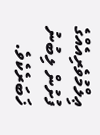ޢިލްމުވެރިއެއްގެ ފުށުން ލިބުނު ޚަބަރެކެވެ.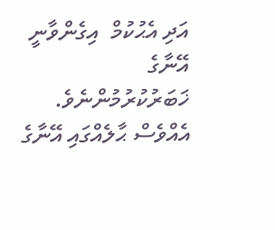އަދި އެޙުކުމް  އިގެންވާނީ އޭނާގެ ޚަބަރުކުރުމުންނެވެ. އެއްވެސް ޙާލެއްގައި އޭނާގެ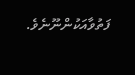ފަތުވާއަކުންނޫނެވެ.